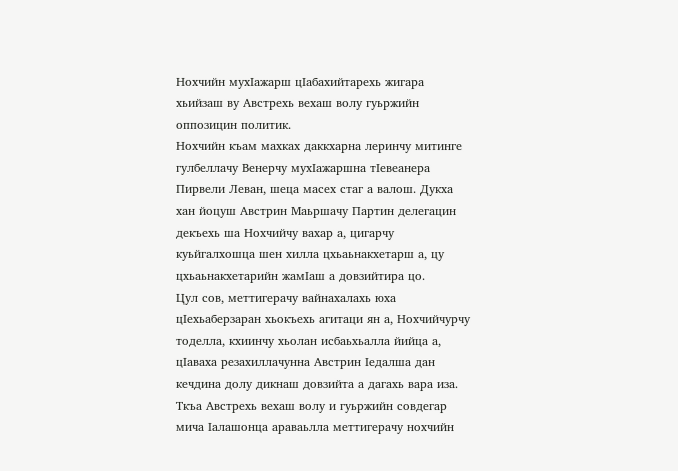Нохчийн мухIажарш цIабахийтарехь жигара хьийзаш ву Австрехь вехаш волу гуьржийн оппозицин политик.
Нохчийн къам махках даккхарна леринчу митинге гулбеллачу Венерчу мухIажаршна тIевеанера Пирвели Леван, шеца масех стаг а валош. Дукха хан йоцуш Австрин Маьршачу Партин делегацин декъехь ша Нохчийчу вахар а, цигарчу куьйгалхошца шен хилла цхьаьнакхетарш а, цу цхьаьнакхетарийн жамIаш а довзийтира цо.
Цул сов, меттигерачу вайнахалахь юха цIехьаберзаран хьокъехь агитаци ян а, Нохчийчурчу тоделла, кхиинчу хьолан исбаьхьалла йийца а, цIаваха резахиллачунна Австрин Iедалша дан кечдина долу дикнаш довзийта а дагахь вара иза.
Ткъа Австрехь вехаш волу и гуьржийн совдегар мича Iалашонца араваьлла меттигерачу нохчийн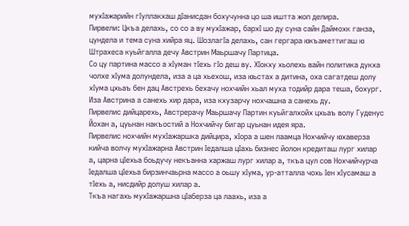мухIажарийн гIуллакхаш дIанисдан бохучунна цо ша иштта жоп делира.
Пирвели: Цкъа делахь, со со а ву мухIажар, бархI шо ду суна сайн Даймохк ганза, цундела и тема суна хийра яц. ШозлагIа делахь, сан гергара юкъаметтигаш ю Штрахеса куьйгалла дечу Австрин Маьршачу Партица.
Со цу партина массо а хIуман тIехь гIо деш ву. ХIокху хьолехь вайн политика дукха чолхе хIума долундела, иза а ца хьехош, иза юьстах а дитина, оха сагатдеш долу хIума цхьаъ бен дац Австрехь бехачу нохчийн хьал муха тодийр дара теша, бохург. Иза Австрина а санехь хир дара, иза кхузарчу нохчашна а санехь ду.
Пирвелис дийцарехь, Австрерачу Маьршачу Партин куьйгалхойх цхьаъ волу Гуденус Йохан а, цуьнан накъостий а Нохчийчу бигар цуьнан идея яра.
Пирвелис нохчийн мухIажаршка дийцира, хIора а шен лаамца Нохчийчу юхаверза кийча волчу мухIажарна Австрин Iедалша цIахь бизнес йолон кредиташ лург хилар а, царна цIехьа боьдучу некъанна харжаш лург хилар а, ткъа цул сов Нохчийчурча Iедалша цIехьа бирзинчаьрна массо а оьшу хIума, ур-атталла чохь Iен хIусамаш а тIехь а, нисдийр долуш хилар а.
Ткъа нагахь мухIажаршна цIаберза ца лаахь, иза а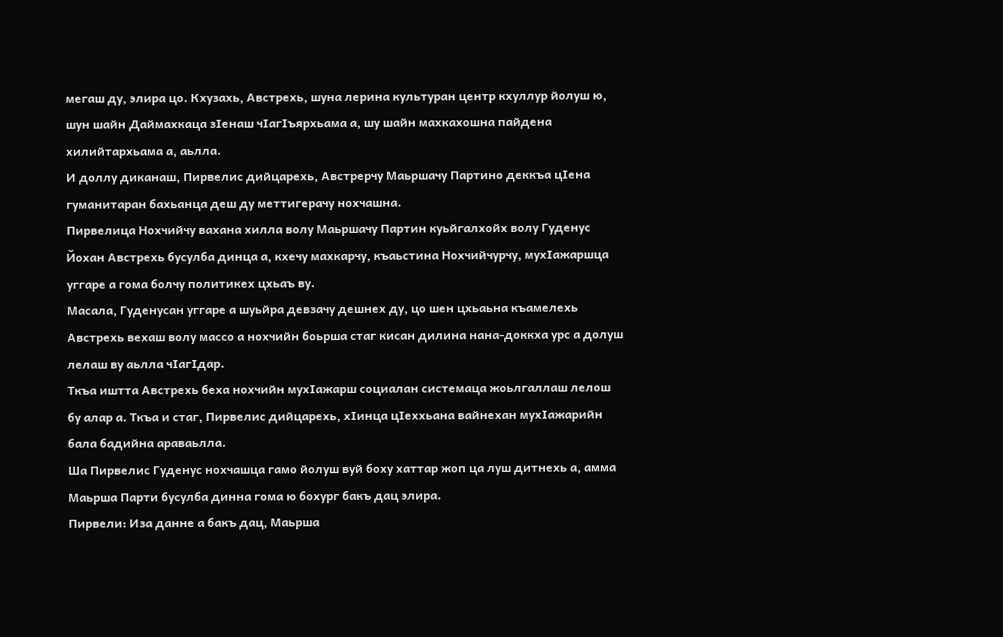мегаш ду, элира цо. Кхузахь, Австрехь, шуна лерина культуран центр кхуллур йолуш ю, шун шайн Даймахкаца зIенаш чIагIъярхьама а, шу шайн махкахошна пайдена хилийтархьама а, аьлла.
И доллу диканаш, Пирвелис дийцарехь, Австрерчу Маьршачу Партино деккъа цIена гуманитаран бахьанца деш ду меттигерачу нохчашна.
Пирвелица Нохчийчу вахана хилла волу Маьршачу Партин куьйгалхойх волу Гуденус Йохан Австрехь бусулба динца а, кхечу махкарчу, къаьстина Нохчийчурчу, мухIажаршца уггаре а гома болчу политикех цхьаъ ву.
Масала, Гуденусан уггаре а шуьйра девзачу дешнех ду, цо шен цхьаьна къамелехь Австрехь вехаш волу массо а нохчийн боьрша стаг кисан дилина нана-доккха урс а долуш лелаш ву аьлла чIагIдар.
Ткъа иштта Австрехь беха нохчийн мухIажарш социалан системаца жоьлгаллаш лелош бу алар а. Ткъа и стаг, Пирвелис дийцарехь, хIинца цIеххьана вайнехан мухIажарийн бала бадийна араваьлла.
Ша Пирвелис Гуденус нохчашца гамо йолуш вуй боху хаттар жоп ца луш дитнехь а, амма Маьрша Парти бусулба динна гома ю бохург бакъ дац элира.
Пирвели: Иза данне а бакъ дац, Маьрша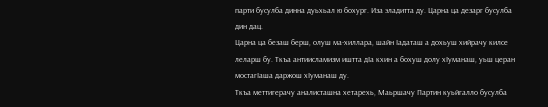парти бусулба динна дуьхьал ю бохург. Иза эладитта ду. Царна ца дезарг бусулба дин дац.
Царна ца безаш берш, олуш ма-хиллара, шайн Iадаташ а дохьуш хийрачу килсе леларш бу. Ткъа антиисламизм иштта дIа кхин а бохуш долу хIуманаш, уьш церан мостагIаша даржош хIуманаш ду.
Ткъа меттигерачу аналисташна хетарехь, Маьршачу Партин куьйгалло бусулба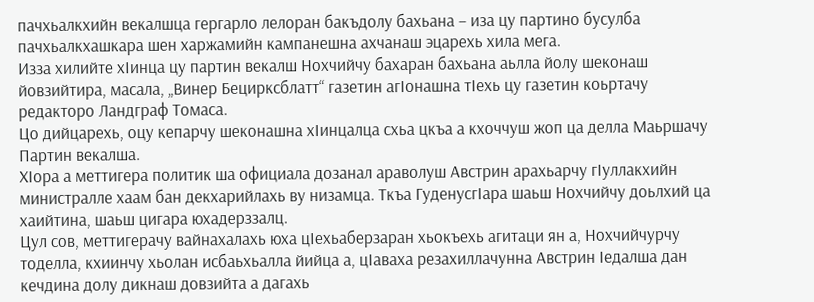пачхьалкхийн векалшца гергарло лелоран бакъдолу бахьана – иза цу партино бусулба пачхьалкхашкара шен харжамийн кампанешна ахчанаш эцарехь хила мега.
Изза хилийте хIинца цу партин векалш Нохчийчу бахаран бахьана аьлла йолу шеконаш йовзийтира, масала, „Винер Бецирксблатт“ газетин агIонашна тIехь цу газетин коьртачу редакторо Ландграф Томаса.
Цо дийцарехь, оцу кепарчу шеконашна хIинцалца схьа цкъа а кхоччуш жоп ца делла Маьршачу Партин векалша.
ХIора а меттигера политик ша официала дозанал араволуш Австрин арахьарчу гIуллакхийн министралле хаам бан декхарийлахь ву низамца. Ткъа ГуденусгIара шаьш Нохчийчу доьлхий ца хаийтина, шаьш цигара юхадерззалц.
Цул сов, меттигерачу вайнахалахь юха цIехьаберзаран хьокъехь агитаци ян а, Нохчийчурчу тоделла, кхиинчу хьолан исбаьхьалла йийца а, цIаваха резахиллачунна Австрин Iедалша дан кечдина долу дикнаш довзийта а дагахь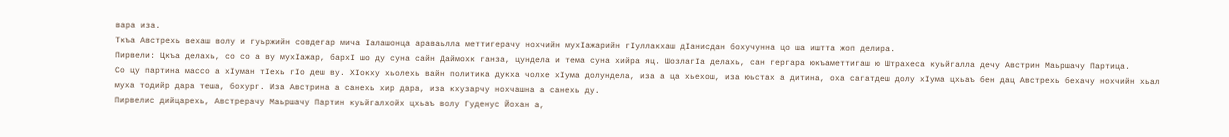вара иза.
Ткъа Австрехь вехаш волу и гуьржийн совдегар мича Iалашонца араваьлла меттигерачу нохчийн мухIажарийн гIуллакхаш дIанисдан бохучунна цо ша иштта жоп делира.
Пирвели: Цкъа делахь, со со а ву мухIажар, бархI шо ду суна сайн Даймохк ганза, цундела и тема суна хийра яц. ШозлагIа делахь, сан гергара юкъаметтигаш ю Штрахеса куьйгалла дечу Австрин Маьршачу Партица.
Со цу партина массо а хIуман тIехь гIо деш ву. ХIокху хьолехь вайн политика дукха чолхе хIума долундела, иза а ца хьехош, иза юьстах а дитина, оха сагатдеш долу хIума цхьаъ бен дац Австрехь бехачу нохчийн хьал муха тодийр дара теша, бохург. Иза Австрина а санехь хир дара, иза кхузарчу нохчашна а санехь ду.
Пирвелис дийцарехь, Австрерачу Маьршачу Партин куьйгалхойх цхьаъ волу Гуденус Йохан а,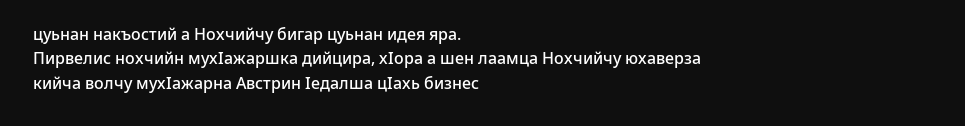цуьнан накъостий а Нохчийчу бигар цуьнан идея яра.
Пирвелис нохчийн мухIажаршка дийцира, хIора а шен лаамца Нохчийчу юхаверза кийча волчу мухIажарна Австрин Iедалша цIахь бизнес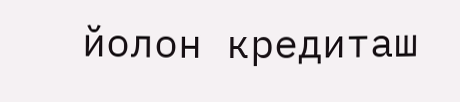йолон кредиташ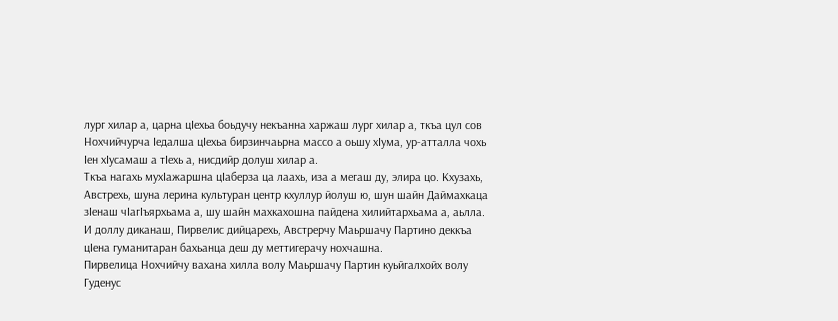лург хилар а, царна цIехьа боьдучу некъанна харжаш лург хилар а, ткъа цул сов Нохчийчурча Iедалша цIехьа бирзинчаьрна массо а оьшу хIума, ур-атталла чохь Iен хIусамаш а тIехь а, нисдийр долуш хилар а.
Ткъа нагахь мухIажаршна цIаберза ца лаахь, иза а мегаш ду, элира цо. Кхузахь, Австрехь, шуна лерина культуран центр кхуллур йолуш ю, шун шайн Даймахкаца зIенаш чIагIъярхьама а, шу шайн махкахошна пайдена хилийтархьама а, аьлла.
И доллу диканаш, Пирвелис дийцарехь, Австрерчу Маьршачу Партино деккъа цIена гуманитаран бахьанца деш ду меттигерачу нохчашна.
Пирвелица Нохчийчу вахана хилла волу Маьршачу Партин куьйгалхойх волу Гуденус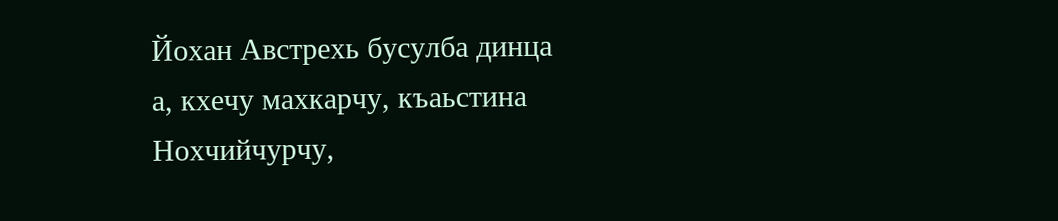Йохан Австрехь бусулба динца а, кхечу махкарчу, къаьстина Нохчийчурчу,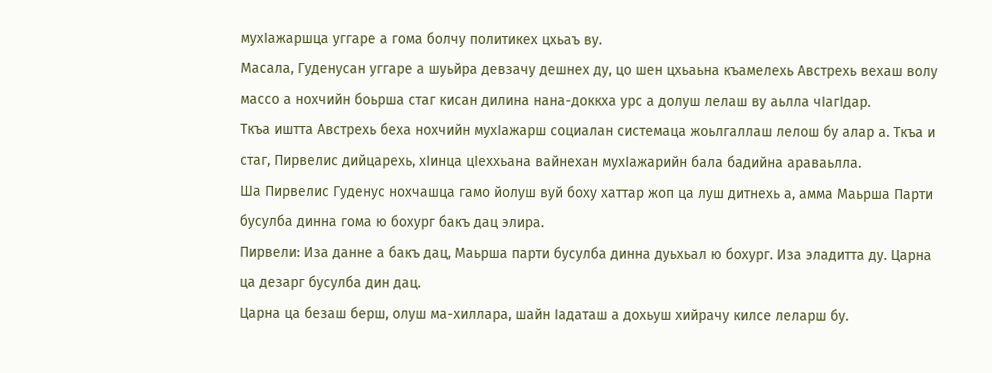мухIажаршца уггаре а гома болчу политикех цхьаъ ву.
Масала, Гуденусан уггаре а шуьйра девзачу дешнех ду, цо шен цхьаьна къамелехь Австрехь вехаш волу массо а нохчийн боьрша стаг кисан дилина нана-доккха урс а долуш лелаш ву аьлла чIагIдар.
Ткъа иштта Австрехь беха нохчийн мухIажарш социалан системаца жоьлгаллаш лелош бу алар а. Ткъа и стаг, Пирвелис дийцарехь, хIинца цIеххьана вайнехан мухIажарийн бала бадийна араваьлла.
Ша Пирвелис Гуденус нохчашца гамо йолуш вуй боху хаттар жоп ца луш дитнехь а, амма Маьрша Парти бусулба динна гома ю бохург бакъ дац элира.
Пирвели: Иза данне а бакъ дац, Маьрша парти бусулба динна дуьхьал ю бохург. Иза эладитта ду. Царна ца дезарг бусулба дин дац.
Царна ца безаш берш, олуш ма-хиллара, шайн Iадаташ а дохьуш хийрачу килсе леларш бу.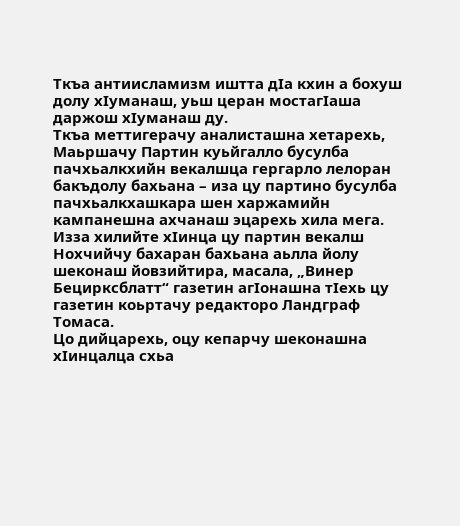Ткъа антиисламизм иштта дIа кхин а бохуш долу хIуманаш, уьш церан мостагIаша даржош хIуманаш ду.
Ткъа меттигерачу аналисташна хетарехь, Маьршачу Партин куьйгалло бусулба пачхьалкхийн векалшца гергарло лелоран бакъдолу бахьана – иза цу партино бусулба пачхьалкхашкара шен харжамийн кампанешна ахчанаш эцарехь хила мега.
Изза хилийте хIинца цу партин векалш Нохчийчу бахаран бахьана аьлла йолу шеконаш йовзийтира, масала, „Винер Бецирксблатт“ газетин агIонашна тIехь цу газетин коьртачу редакторо Ландграф Томаса.
Цо дийцарехь, оцу кепарчу шеконашна хIинцалца схьа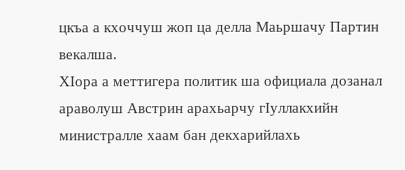цкъа а кхоччуш жоп ца делла Маьршачу Партин векалша.
ХIора а меттигера политик ша официала дозанал араволуш Австрин арахьарчу гIуллакхийн министралле хаам бан декхарийлахь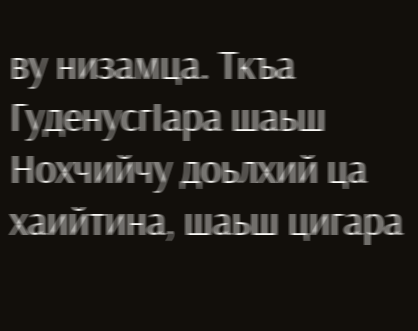ву низамца. Ткъа ГуденусгIара шаьш Нохчийчу доьлхий ца хаийтина, шаьш цигара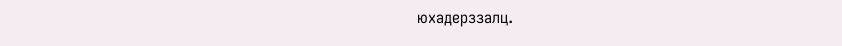юхадерззалц.